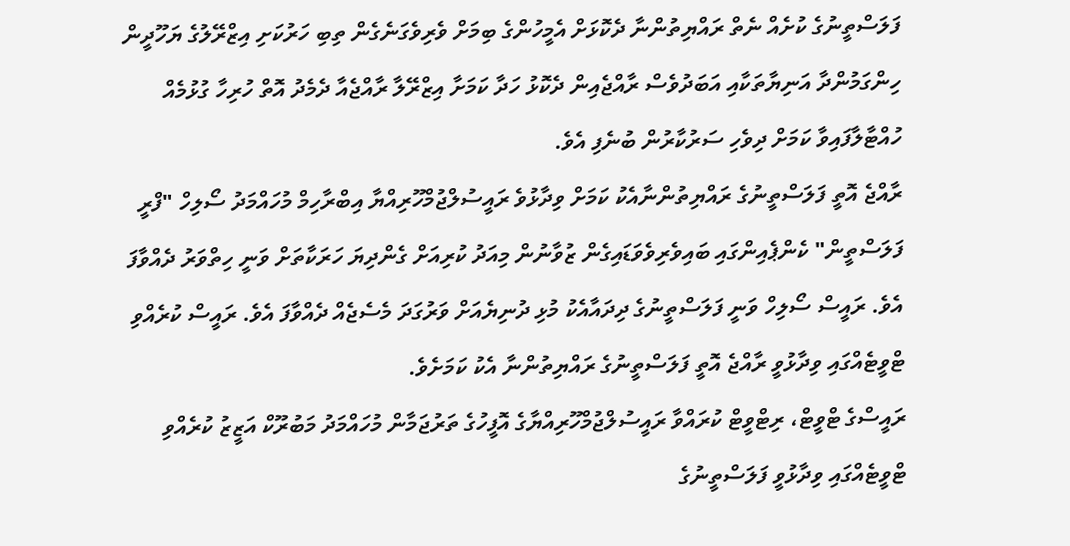ފަލަސްތީނުގެ ކުށެއް ނެތް ރައްޔިތުންނާ ދެކޮޅަށް އެމީހުންގެ ބިމަށް ވެރިވެގަނެގެން ތިބި ހަރުކަށި އިޒްރޭލުގެ ޔަހޫދީން ހިންގަމުންދާ އަނިޔާތަކާއި އަބަދުވެސް ރާއްޖެއިން ދެކޮޅު ހަދާ ކަމަށާ އިޒްރޭލާ ރާއްޖެއާ ދެމެދު އޮތް ހުރިހާ ގުޅުމެއް ހުއްޓާލާފައިވާ ކަމަށް ދިވެހި ސަރުކާރުން ބުނެފި އެވެ.
ރާއްޖެ އޮތީ ފަލަސްތީނުގެ ރައްޔިތުންނާއެކު ކަމަށް ވިދާޅުވެ ރައީސުލްޖުމްހޫރިއްޔާ އިބްރާހިމް މުހައްމަދު ސޯލިހް "ފްރީ ފަލަސްތީން" ކެންޕެއިންގައި ބައިވެރިވެވަޑައިގެން ޒުވާނުން މިއަދު ކުރިއަށް ގެންދިޔަ ހަރަކާތަށް ވަނީ ހިތްވަރު ދެއްވާފަ އެވެ. ރައީސް ސޯލިހް ވަނީ ފަލަސްތީނުގެ ދިދައާއެކު މުޅި ދުނިޔެއަށް ވަރުގަދަ މެސެޖެއް ދެއްވާފަ އެވެ. ރައީސް ކުރެއްވި ޓްވީޓެއްގައި ވިދާޅުވީ ރާއްޖެ އޮތީ ފަލަސްތީނުގެ ރައްޔިތުންނާ އެކު ކަމަށެވެ.
ރައީސްގެ ޓްވީޓް، ރިޓްވީޓް ކުރައްވާ ރައީސުލްޖުމްހޫރިއްޔާގެ އޮފީހުގެ ތަރުޖަމާން މުހައްމަދު މަބުރޫކް އަޒީޒު ކުރެއްވި ޓްވީޓެއްގައި ވިދާޅުވީ ފަލަސްތީނުގެ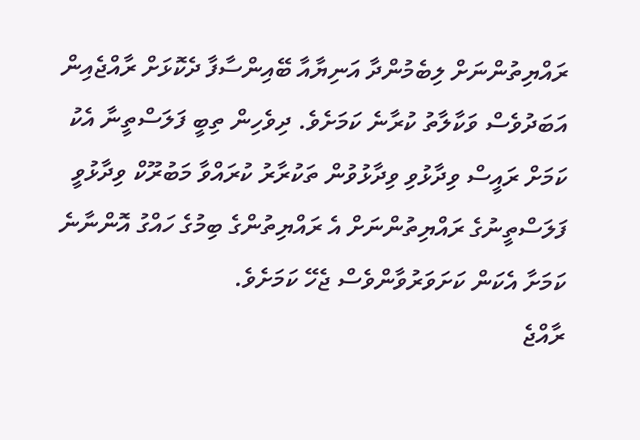ރައްޔިތުންނަށް ލިބެމުންދާ އަނިޔާއާ ބޭއިންސާފާ ދެކޮޅަށް ރާއްޖެއިން އަބަދުވެސް ވަކާލާތު ކުރާނެ ކަމަށެވެ. ދިވެހިން ތިބީ ފަލަސްތީނާ އެކު ކަމަށް ރައީސް ވިދާޅުވި ވިދާޅުވުން ތަކުރާރު ކުރައްވާ މަބުރޫކް ވިދާޅުވީ ފަލަސްތީނުގެ ރައްޔިތުންނަށް އެ ރައްޔިތުންގެ ބިމުގެ ހައްގު އޮންނާނެ ކަމަށާ އެކަން ކަށަވަރުވާންވެސް ޖެހޭ ކަމަށެވެ.
ރާއްޖެ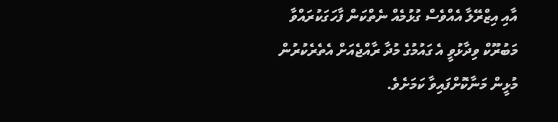އާއި އިޒްރޭލާ އެއްވެސް ގުޅުމެއް ނެތްކަން ފާހަގަކުރައްވާ މަބުރޫކް ވިދާޅުވީ އެ ގައުމުގެ މުދާ ރާއްޖެއަށް އެތެރެކުރުން މުޅީން މަނާކޮށްފައިވާ ކަމަށެވެ.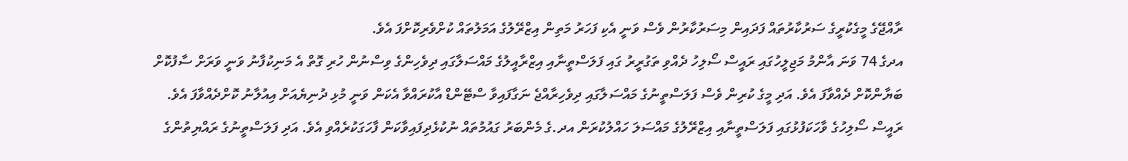ރާއްޖޭގެ މީގެކުރީގެ ސަރުކާރުތައް ފަދައިން މިސަރުކާރުން ވެސް ވަނީ އެކި ފަހަރު މަތިން އިޒްރޭލުގެ އަމަލުތައް ކުށްވެރިކޮށްފަ އެވެ.
އދގެ 74 ވަނަ އާންމު މަޖިލީހުގައި ރައީސް ސޯލިހު ދެއްވި ތަގުރީރު ގައި ފަލަސްތީނާއި އިޒްރާއީލުގެ މައްސަލާގައި ދިވެހިންގެ ވިސްނުން ހުރި ގޮތް އެ މަނިކުފާނު ވަނީ ވަރަށް ސާފުކޮށް ބަޔާންކޮށް ދެއްވާފަ އެވެ. އަދި މީގެ ކުރިން ވެސް ފަލަސްތީނުގެ މައްސަލާގައި ދިވެހިރާއްޖެ ނަގާފައިވާ ސްޓޭންޑް އާކުރައްވާ އެކަން ވަނީ މުޅި ދުނިޔެއަށް އިއުލާނު ކޮށްދެއްވާފަ އެވެ.
ރައީސް ސޯލިހުގެ ވާހަކަފުޅުގައި ފަލަސްތީނާއި އިޒްރޭލުގެ މައްސަލަ ހައްލުކުރަން އދ.ގެ މެންބަރު ގައުމުތައް ނުކުޅެދިފައިވާކަން ފާހަގަކުރެއްވި އެވެ. އަދި ފަލަސްތީނުގެ ރައްޔިތުންގެ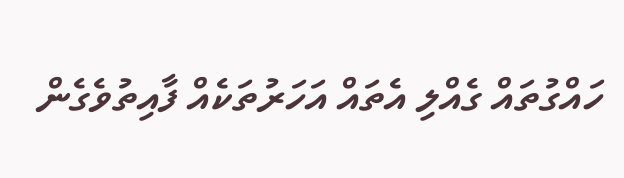ހައްގުތައް ގެއްލި އެތައް އަހަރުތަކެއް ފާއިތުވެގެން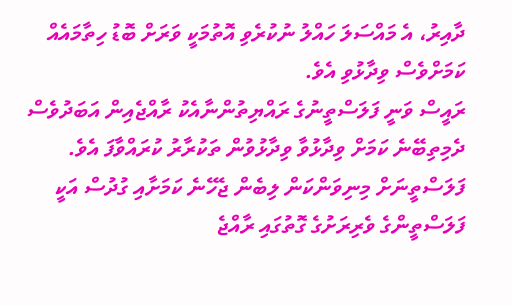ދާއިރު، އެ މައްސަލަ ހައްލު ނުކުރެވި އޮތުމަކީ ވަރަށް ބޮޑު ހިތާމައެއް ކަމަށްވެސް ވިދާޅުވި އެވެ.
ރައީސް ވަނީ ފަލަސްތީނުގެ ރައްޔިތުންނާއެކު ރާއްޖެއިން އަބަދުވެސް ދެމިތިބޭނެ ކަމަށް ވިދާޅުވާ ވިދާޅުވުން ތަކުރާރު ކުރައްވާފަ އެވެ. ފަލަސްތީނަށް މިނިވަންކަން ލިބެން ޖެހޭނެ ކަމަށާއި ގުދުސް އަކީ ފަލަސްތީންގެ ވެރިރަށުގެ ގޮތުގައި ރާއްޖެ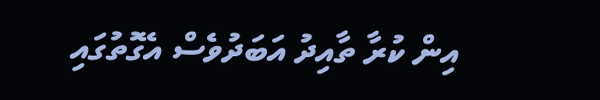އިން ކުރާ ތާއިދު އަބަދުވެސް އެގޮތުގައި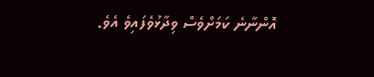އޮންނާނެ ކަމަށްވެސް ވިދާޅުވެފައިވެ އެވެ.